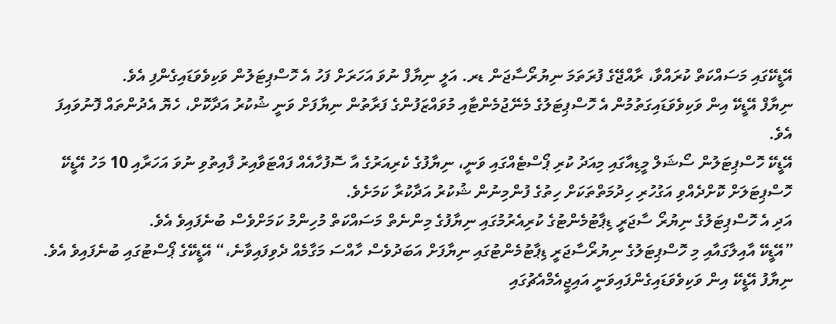އޭޑީކޭގައި މަސައްކަތް ކުރައްވާ، ރާއްޖޭގެ ފުރަތަމަ ނިޔުރޯސާޖަން ޑރ. އަލީ ނިޔާފް ނުވަ އަހަރަށް ފަހު އެ ހޮސްޕިޓަލުން ވަކިވެވަޑައިގެންފި އެވެ.
ނިޔާފް އޭޑީކޭ އިން ވަކިވެވަޑައިގަތުމުން އެ ހޮސްޕިޓަލުގެ މެނޭޖުމެންޓާއި މުވައްޒަފުންގެ ފަރާތުން ނިޔާފަށް ވަނީ ޝުކުރު އަދާކޮށް، ހެޔޮ އެދުންތައް ފޮނުވައިފަ އެވެ.
އޭޑީކޭ ހޮސްޕިޓަލުން ސޯޝަލް މީޑިއާގައި މިއަދު ކުރި ޕޯސްޓެއްގައި ވަނީ، ނިޔާފުގެ ކެރިއަރުގެ އާ ސޮފުހާއެއް ފައްޓަވާއިރު ފާއިތުވި ނުވަ އަހަރާއި 10 މަހު އޭޑީކޭ ހޮސްޕިޓަލަށް ކޮށްދެއްވި އަގުހުރި ހިދުމަތްތަކަށް ހިތުގެ ފުންމިނުން ޝުކުރު އަދާކުރާ ކަމަށެވެ.
އަދި އެ ހޮސްޕިޓަލުގެ ނިޔުރޯ ސާޖަރީ ޑިޕާޓުމެންޓުގެ ކުރިއެރުމުގައި ނިޔާފުގެ މިންނެތް މަސައްކަތް މުހިންމު ކަމަށްވެސް ބުނެފައިވެ އެވެ.
”އޭޑީކޭ އާއިލާގައާއި މި ހޮސްޕިޓަލުގެ ނިޔުރޯސާޖަރީ ޑިޕާޓުމެންޓުގައި ނިޔާފަށް އަބަދުވެސް ހާއްސަ މަގާމެއް ދެވިފައިވާނެ،“ އޭޑީކޭގެ ޕޯސްޓުގައި ބުނެފައިވެ އެވެ.
ނިޔާފު އޭޑީކޭ އިން ވަކިވެވަޑައިގެންފައިވަނީ އައިޖީއެމްއެޗުގައި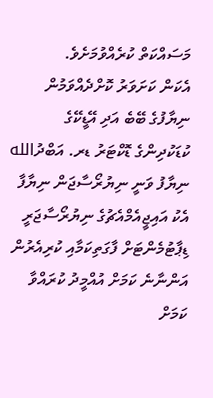މަސައްކަތް ކުރެއްވުމަށެވެ.
އެކަން ކަށަވަރު ކޮށްދެއްވަމުން ނިޔާފުގެ ބޭބެ އަދި އޭޑީކޭގެ ކުޑަކުދިންގެ ޑޮކްޓަރު ޑރ. އަބްދުالله ނިޔާފު ވަނީ ނިޔުރޯސާޖަން ނިޔާފާ އެކު އައިޖީއެމްއެޗުގެ ނިޔުރޯސާޖަރީ ޑިޕާޓުމެންޓަށް ފާގަތިކަމާއި ކުރިއެރުން އަންނާނެ ކަމަށް އުއްމީދު ކުރައްވާ ކަމަށް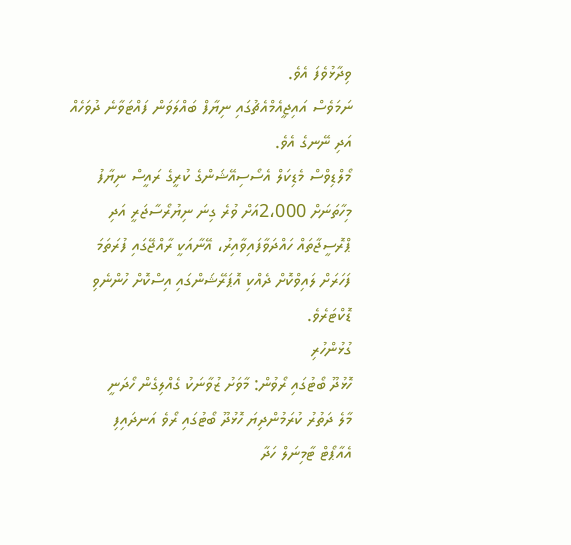ވިދާޅުވެފަ އެވެ.
ނަމަވެސް އައިޖީއެމްއެޗުގައި ނިޔާފް ބައްލަވަން ފައްޓަވާނެ ދުވަހެއް އަދި ނޭނގެ އެވެ.
މޯލްޑިވްސް މެޑިކަލް އެސޯސިއޭޝަންގެ ކުރީގެ ރައީސް ނިޔާފު މިހާތަނަށް 2،000އަށް ވުރެ ގިނަ ނިޔުރޯސާޖަރީ އަދި ޕްރޮސީޖާތައް ހައްދަވާފައިވާއިރު، އޭނާއަކީ ރާއްޖޭގައި ފުރަތަމަ ފަހަރަށް ލައިވްކޮށް ދެއްކި އޮޕަރޭޝަންގައި އިސްކޮށް ހުންނެވި ޑޮކްޓަރެވެ.
ގުޅުންހުރި
ހޮޅުދޫ ބޯޓުގައި ރޯވުން: މާވަށު ޒުވާނަކު ގެއްލިގެން ހޯދަނީ
މާލެ ދަތުރު ކުރަމުންދިޔަ ހޮޅުދޫ ބޯޓުގައި ރޯވެ އަނދައިފި
އެއާޕޯޓް ޓާމިނަލް ހަދާ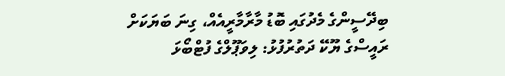ބިދޭސީންގެ މެދުގައި ބޮޑު މާރާމާރީއެއް، ގިނަ ބަޔަކަށް
ރައީސްގެ ޔޫކޭ ދަތުރުފުޅު: ލިވަޕޫލްގެ ފުޓްބޯޅަ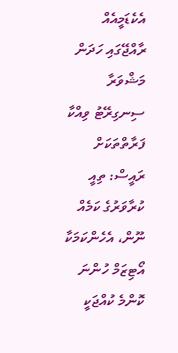އެކެޑަމީއެއް ރާއްޖޭގައި ހަދަން މަޝްވަރާ
ސިނގިރޭޓު ވިއްކާ ފަރާތްތަކަށް ރައީސް: ތިއީ ކުރާވަރުގެ ކަމެއް ނޫން، އެހެންކަމަކާ
އޯޓިޒަމް ހުންނަ ކޮންމެ ކުއްޖަކީ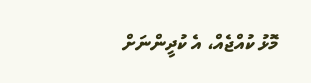މޮޅު ކުއްޖެއް، އެ ކުދީންނަށް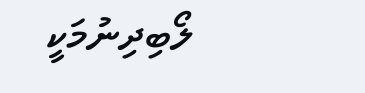ލޯބިދިނުމަކީ